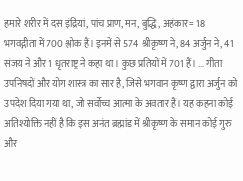हमारे शरीर में दस इंद्रियां, पांच प्राण, मन, बुद्धि, अहंकार= 18 भगवद्गीता में 700 श्लोक हैं। इनमें से 574 श्रीकृष्ण ने, 84 अर्जुन ने, 41 संजय ने और 1 धृतराष्ट्र ने कहा था। कुछ प्रतियों में 701 हैं। ... गीता उपनिषदों और योग शास्त्र का सार है, जिसे भगवान कृष्ण द्वारा अर्जुन को उपदेश दिया गया था, जो सर्वोच्च आत्मा के अवतार हैं। यह कहना कोई अतिश्योक्ति नहीं है कि इस अनंत ब्रह्मांड में श्रीकृष्ण के समान कोई गुरु और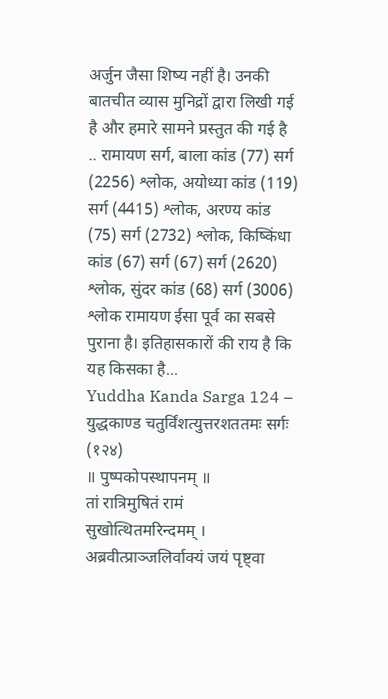अर्जुन जैसा शिष्य नहीं है। उनकी बातचीत व्यास मुनिद्रों द्वारा लिखी गई है और हमारे सामने प्रस्तुत की गई है .. रामायण सर्ग, बाला कांड (77) सर्ग (2256) श्लोक, अयोध्या कांड (119) सर्ग (4415) श्लोक, अरण्य कांड (75) सर्ग (2732) श्लोक, किष्किंधा कांड (67) सर्ग (67) सर्ग (2620) श्लोक, सुंदर कांड (68) सर्ग (3006) श्लोक रामायण ईसा पूर्व का सबसे पुराना है। इतिहासकारों की राय है कि यह किसका है...
Yuddha Kanda Sarga 124 – युद्धकाण्ड चतुर्विंशत्युत्तरशततमः सर्गः (१२४)
॥ पुष्पकोपस्थापनम् ॥
तां रात्रिमुषितं रामं सुखोत्थितमरिन्दमम् ।
अब्रवीत्प्राञ्जलिर्वाक्यं जयं पृष्ट्वा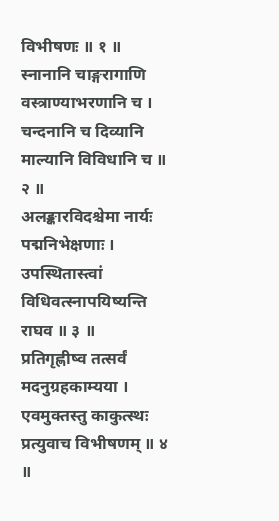विभीषणः ॥ १ ॥
स्नानानि चाङ्गरागाणि वस्त्राण्याभरणानि च ।
चन्दनानि च दिव्यानि माल्यानि विविधानि च ॥ २ ॥
अलङ्कारविदश्चेमा नार्यः पद्मनिभेक्षणाः ।
उपस्थितास्त्वां विधिवत्स्नापयिष्यन्ति राघव ॥ ३ ॥
प्रतिगृह्णीष्व तत्सर्वं मदनुग्रहकाम्यया ।
एवमुक्तस्तु काकुत्स्थः प्रत्युवाच विभीषणम् ॥ ४ ॥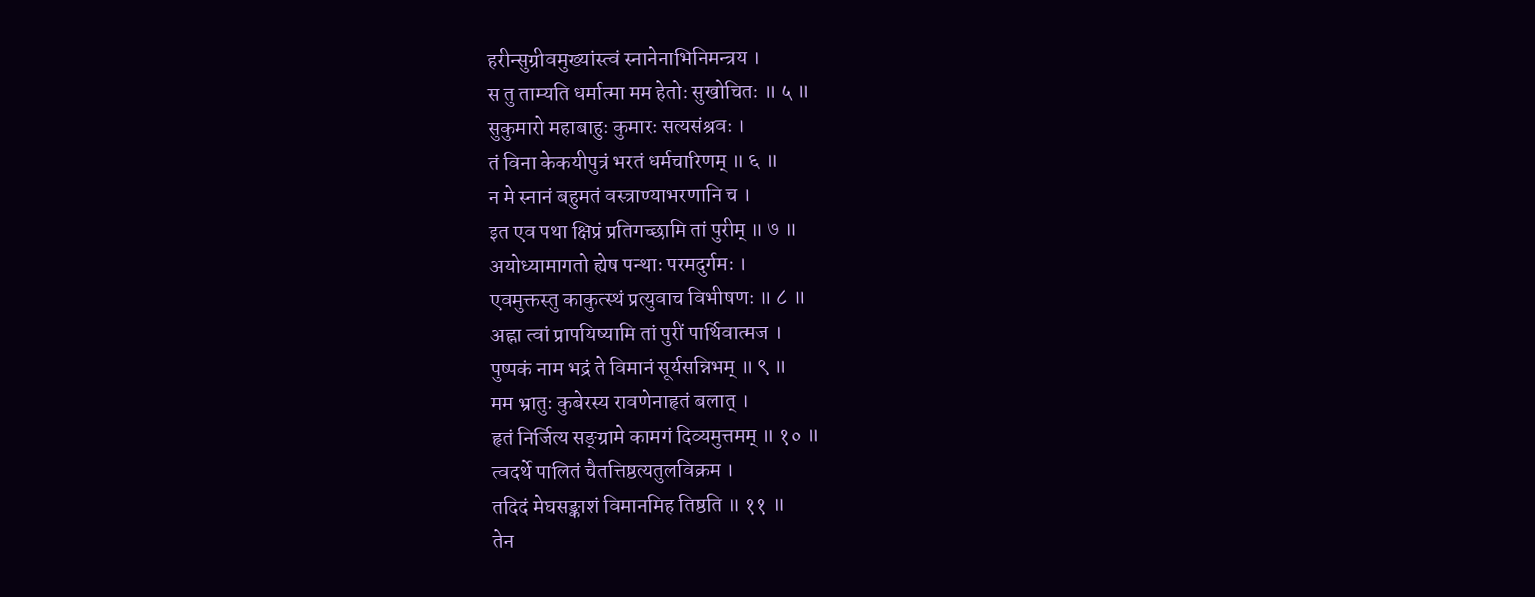हरीन्सुग्रीवमुख्यांस्त्वं स्नानेनाभिनिमन्त्रय ।
स तु ताम्यति धर्मात्मा मम हेतोः सुखोचितः ॥ ५ ॥
सुकुमारो महाबाहुः कुमारः सत्यसंश्रवः ।
तं विना केकयीपुत्रं भरतं धर्मचारिणम् ॥ ६ ॥
न मे स्नानं बहुमतं वस्त्राण्याभरणानि च ।
इत एव पथा क्षिप्रं प्रतिगच्छामि तां पुरीम् ॥ ७ ॥
अयोध्यामागतो ह्येष पन्थाः परमदुर्गमः ।
एवमुक्तस्तु काकुत्स्थं प्रत्युवाच विभीषणः ॥ ८ ॥
अह्ना त्वां प्रापयिष्यामि तां पुरीं पार्थिवात्मज ।
पुष्पकं नाम भद्रं ते विमानं सूर्यसन्निभम् ॥ ९ ॥
मम भ्रातुः कुबेरस्य रावणेनाहृतं बलात् ।
हृतं निर्जित्य सङ्ग्रामे कामगं दिव्यमुत्तमम् ॥ १० ॥
त्वदर्थे पालितं चैतत्तिष्ठत्यतुलविक्रम ।
तदिदं मेघसङ्काशं विमानमिह तिष्ठति ॥ ११ ॥
तेन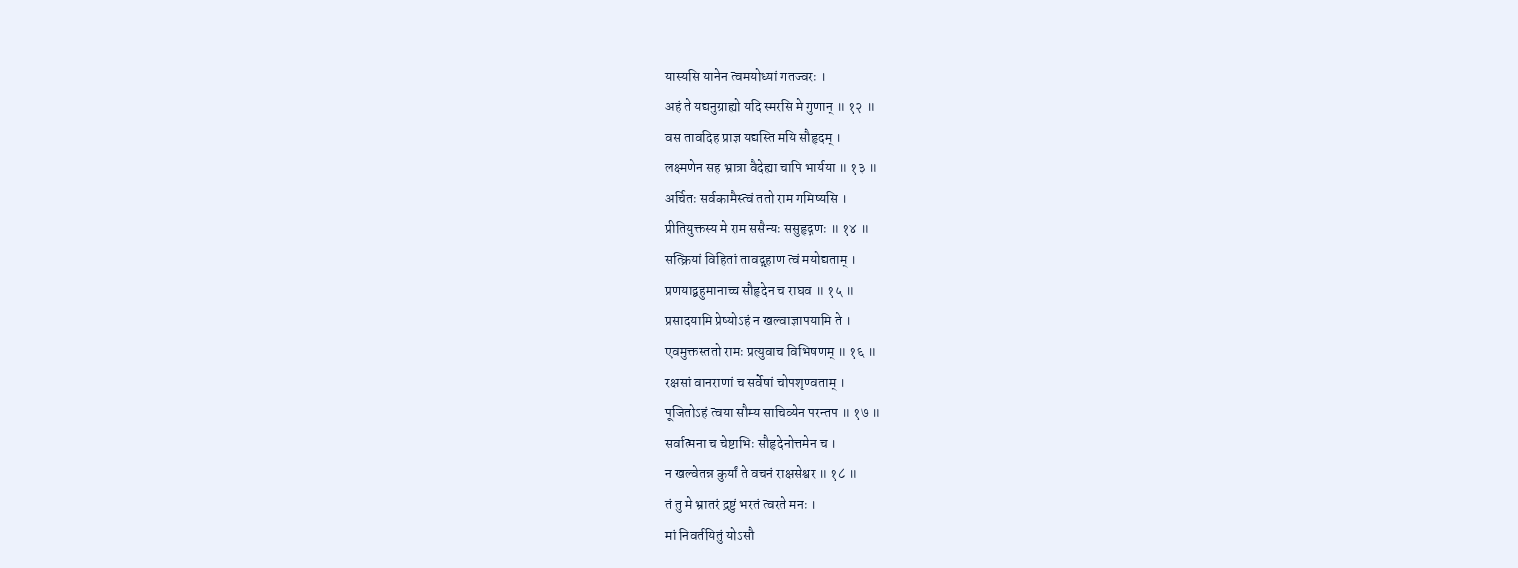यास्यसि यानेन त्वमयोध्यां गतज्वरः ।
अहं ते यद्यनुग्राह्यो यदि स्मरसि मे गुणान् ॥ १२ ॥
वस तावदिह प्राज्ञ यद्यस्ति मयि सौहृदम् ।
लक्ष्मणेन सह भ्रात्रा वैदेह्या चापि भार्यया ॥ १३ ॥
अर्चितः सर्वकामैस्त्वं ततो राम गमिष्यसि ।
प्रीतियुक्तस्य मे राम ससैन्यः ससुहृद्गणः ॥ १४ ॥
सत्क्रियां विहितां तावद्गृहाण त्वं मयोद्यताम् ।
प्रणयाद्बहुमानाच्च सौहृदेन च राघव ॥ १५ ॥
प्रसादयामि प्रेष्योऽहं न खल्वाज्ञापयामि ते ।
एवमुक्तस्ततो रामः प्रत्युवाच विभिषणम् ॥ १६ ॥
रक्षसां वानराणां च सर्वेषां चोपशृण्वताम् ।
पूजितोऽहं त्वया सौम्य साचिव्येन परन्तप ॥ १७ ॥
सर्वात्मना च चेष्टाभिः सौहृदेनोत्तमेन च ।
न खल्वेतन्न कुर्यां ते वचनं राक्षसेश्वर ॥ १८ ॥
तं तु मे भ्रातरं द्रष्टुं भरतं त्वरते मनः ।
मां निवर्तयितुं योऽसौ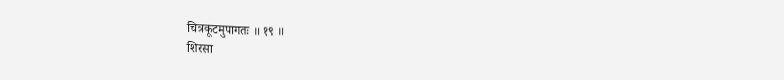चित्रकूटमुपागतः ॥ १९ ॥
शिरसा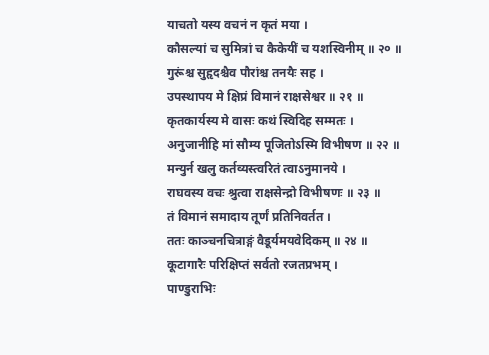याचतो यस्य वचनं न कृतं मया ।
कौसल्यां च सुमित्रां च कैकेयीं च यशस्विनीम् ॥ २० ॥
गुरूंश्च सुहृदश्चैव पौरांश्च तनयैः सह ।
उपस्थापय मे क्षिप्रं विमानं राक्षसेश्वर ॥ २१ ॥
कृतकार्यस्य मे वासः कथं स्विदिह सम्मतः ।
अनुजानीहि मां सौम्य पूजितोऽस्मि विभीषण ॥ २२ ॥
मन्युर्न खलु कर्तव्यस्त्वरितं त्वाऽनुमानये ।
राघवस्य वचः श्रुत्वा राक्षसेन्द्रो विभीषणः ॥ २३ ॥
तं विमानं समादाय तूर्णं प्रतिनिवर्तत ।
ततः काञ्चनचित्राङ्गं वैडूर्यमयवेदिकम् ॥ २४ ॥
कूटागारैः परिक्षिप्तं सर्वतो रजतप्रभम् ।
पाण्डुराभिः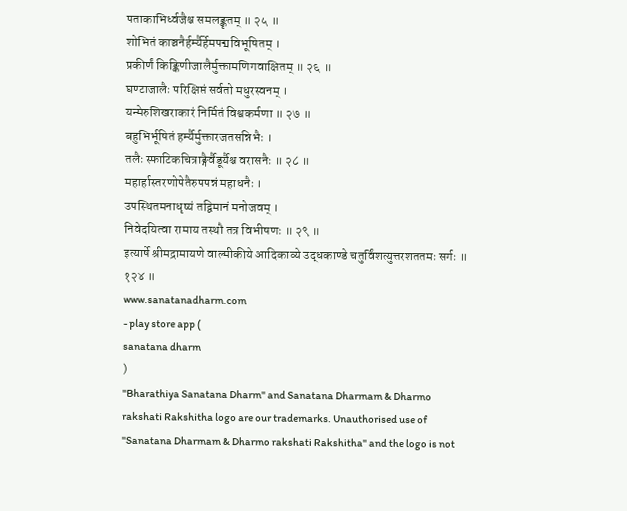पताकाभिर्ध्वजैश्च समलङ्कृतम् ॥ २५ ॥
शोभितं काञ्चनैर्हर्म्यैर्हेमपद्मविभूषितम् ।
प्रकीर्णं किङ्किणीजालैर्मुक्तामणिगवाक्षितम् ॥ २६ ॥
घण्टाजालैः परिक्षिप्तं सर्वतो मधुरस्वनम् ।
यन्मेरुशिखराकारं निर्मितं विश्वकर्मणा ॥ २७ ॥
बहुभिर्भूषितं हर्म्यैर्मुक्तारजतसन्निभैः ।
तलैः स्फाटिकचित्राङ्गैर्वैडूर्यैश्च वरासनैः ॥ २८ ॥
महार्हास्तरणोपेतैरुपपन्नं महाधनैः ।
उपस्थितमनाधृष्यं तद्विमानं मनोजवम् ।
निवेदयित्वा रामाय तस्थौ तत्र विभीषणः ॥ २९ ॥
इत्यार्षे श्रीमद्रामायणे वाल्मीकीये आदिकाव्ये उद्धकाण्डे चतुर्विंशत्युत्तरशततमः सर्गः ॥ १२४ ॥
www.sanatanadharm.com
- play store app (
sanatana dharm
)
"Bharathiya Sanatana Dharm" and Sanatana Dharmam & Dharmo rakshati Rakshitha logo are our trademarks. Unauthorised use of "Sanatana Dharmam & Dharmo rakshati Rakshitha" and the logo is not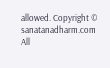allowed. Copyright © sanatanadharm.com All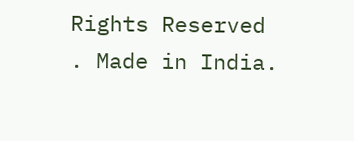Rights Reserved . Made in India.